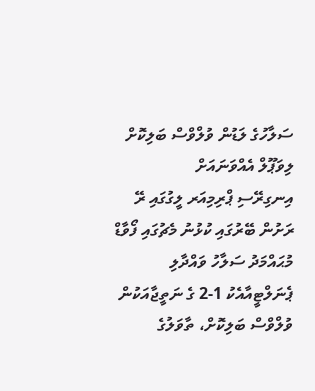ސަލާހުގެ ލަޑުން ވުލްވްސް ބަލިކޮށް ލިވަޕޫލް އެއްވަނައަށް
އިނގިރޭސި ޕްރިމިއަރ ލީގުގައި ރޭ ރަށުން ބޭރުގައި ކުޅުނު މެޗުގައި ފޯވާޑް މުޙައްމަދު ސަލާހު ވައްދާލި ޕެނަލްޓީއާއެކު 1-2 ގެ ނަތީޖާއަކުން ވުލްވްސް ބަލިކޮށް، ތާވަލުގެ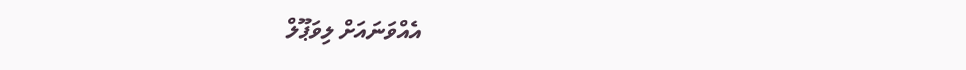އެއްވަނައަށް ލިވަޕޫލް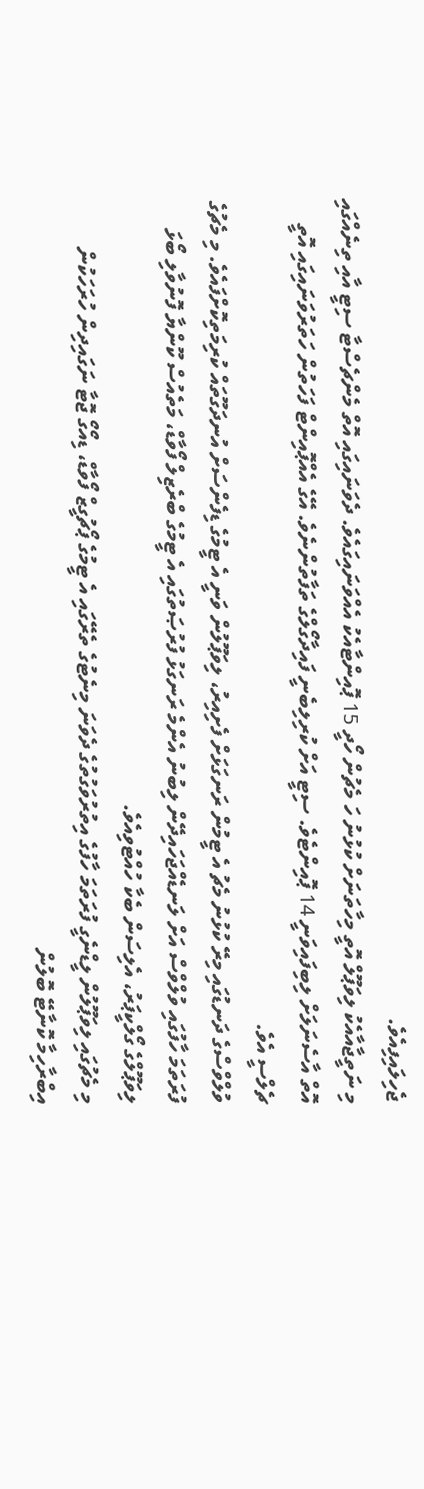ޖެހިލައިފިއެވެ.
މި ނަތީޖާއާއެކު ލިވަޕޫލް އޮތީ މިހާތަނަށް ކުޅުނު ހަ މެޗުން ހޯދީ 15 ޕޮއިންޓާއެކު އެއްވަނައިގައެވެ. ދެވަނައިގައި އޮތް މެންޗެސްޓާ ސިޓީ އާއި ތިނެއްގައި އޮތް އާސެނަލަށް ލިބިފައިވަނީ 14 ޕޮއިންޓެވެ. ސިޓީ އަށް ކުރިލިބެނީ ފައިދާގޯލްގެ ތަފާތުންނެވެ. އޭގެ އެއްޕޮއިންޓް ފަހަތުން ހަތަރުވަނައިގައި އޮތީ ޗެލްސީ އެވެ.
ވުލްވްސްގެ ދަނޑުގައި މިރޭ ކުޅުނު މެޗު އެ ޓީމުން ރަނގަޅަށް ފެށިއިރު، ލިވަޕޫލުން ވަނީ އެ ޓީމުގެ ޑިފެންސަށް އުނދަގޫތައް ކުރިމަތިކޮށްފައެވެ. މި މެޗުގެ ފުރަތަމަ ހާފުގައި ވުލްވްސް އަށް ލަނޑެއްޖަހައިދޭން ލިބުނު އެންމެ ރަނގަޅު ފުރުޞަތުގައި އެ ޓީމުގެ ބްރެޒިލް ފޯވާޑް، މަތެއުސް ކޫންޔާ ފޮނުވާލި ބޯޅަ ލިވަޕޫލްގެ ގޯލްކީޕަރު، އެލިސަން ބެކާ ހުއްޓުވިއެވެ.
މި މެޗުގައި ލިވަޕޫލުން ލީޑްނެގީ ފުރަތަމަ ހާފުގެ އިތުރުވަގުތުގެ ދެވަނަ މިނެޓުގެ ތެރޭގައި އެ ޓީމުގެ ޕޯޗުގީޒް ފޯވާޑް، ޑިއޯގޯ ޖޮޓާ ނަގައިދިން ހުރަހަކުން އިބްރާހިމާ ކޮނާޓޭ ބޮލުން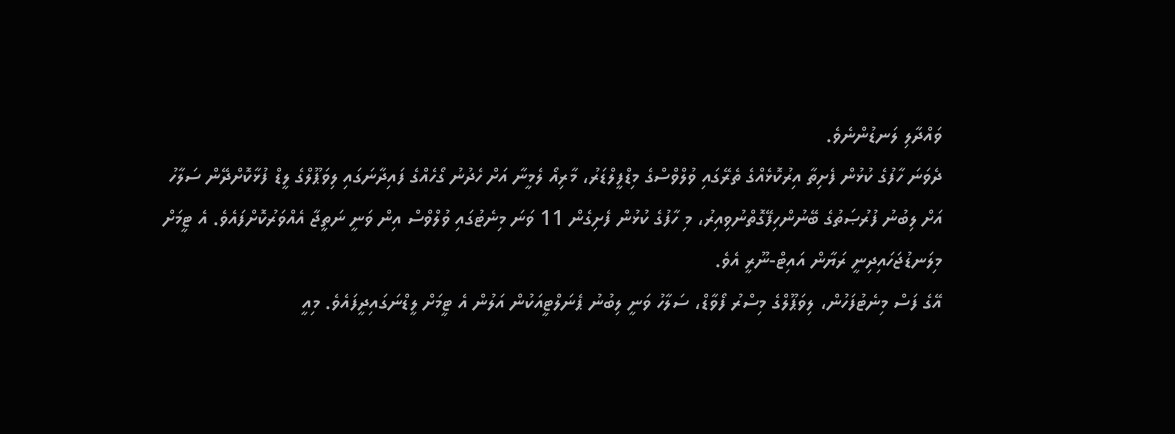ވައްދާލި ލަނޑުންނެވެ.
ދެވަނަ ހާފުގެ ކުޅުން ފެށިތާ އިރުކޮޅެއްގެ ތެރޭގައި ވުލްވްސްގެ މިޑްފީލްޑަރު، މާރިއޯ ލެމީނާ އަށް ހެދުނު ގޯހެއްގެ ފައިދާނަގައި ލިވަޕޫލްގެ ލީޑް ފުޅާކޮށްދޭން ސަލާހު އަށް ލިބުނު ފުރުޞަތުގެ ބޭނުންހިފޭގޮތްނުވިއިރު، މި ހާފުގެ ކުޅުން ފެށިގެން 11 ވަނަ މިނެޓުގައި ވުލްވްސް އިން ވަނީ ނަތީޖާ އެއްވަރުކޮށްފައެވެ. އެ ޓީމަށް މިލަނޑުޖަހައިދިނީ ރަޔާން އައިޓް-ނޫރީ އެވެ.
އޭގެ ފަސް މިނެޓުފަހުން، ލިވަޕޫލްގެ މިސްރު ފޯވާޑް، ސަލާހު ވަނީ ލިބުނު ޕެނަލްޓީއަކުން އަލުން އެ ޓީމަށް ލީޑްނަގައިދީފައެވެ. މިއީ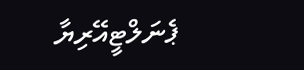ޕެނަލްޓީއޭރިޔާ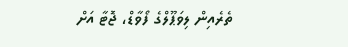ތެރެއިން ލިވަޕޫލްގެ ފޯވާޑް، ޖޮޓާ އަށް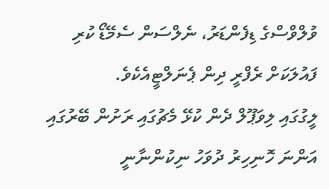ވުލްވްސްގެ ޑިފެންޑަރު، ނެލްސަން ސެމޭޑޯ ކުރި ފައުލަކަށް ރެފްރީ ދިން ޕެނަލްޓީއެކެވެ.
ލީގުގައި ލިވަޕޫލް ދެން ކުޅޭ މެޗުގައި ރަށުން ބޭރުގައި އަންނަ ހޮނިހިރު ދުވަހު ނިކުންނާނީ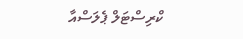ކްރިސްޓަލް ޕެލަސްއާ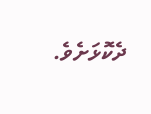ދެކޮޅަށެވެ.